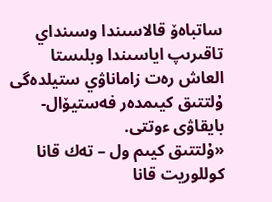ساتباەۆ قالاسىندا وسىنداي تاقىرىپ اياسىندا وبلىستا العاش رەت زاماناۋي ستيلدەگى ۇلتتىق كيىمدەر فەستيۆال-بايقاۋى ءوتتى.
«ۇلتتىق كيىم ول – تەك قانا كوللوريت قانا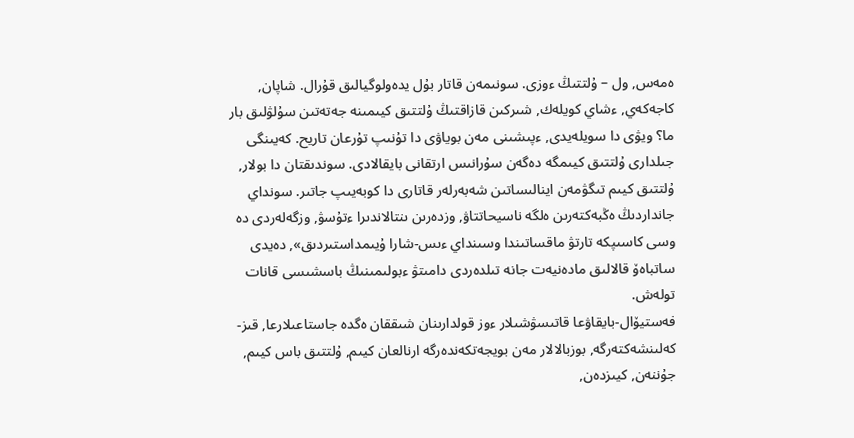ەمەس, ول – ۇلتتىڭ ءوزى. سونىمەن قاتار بۇل يدەولوگيالىق قۇرال. شاپان, كاجەكەي, ءشاي كويلەك, شىركىن قازاقتىڭ ۇلتتىق كيىمىنە جەتەتىن سۇلۋلىق بار ما؟ ويۋى دا سويلەيدى, ءپىشىنى مەن بوياۋى دا تۇنىپ تۇرعان تاريح. كەيىنگى جىلدارى ۇلتتىق كيىمگە دەگەن سۇرانىس ارتقانى بايقالادى. سوندىقتان دا بولار, ۇلتتىق كيىم تىگۋمەن اينالىساتىن شەبەرلەر قاتارى دا كوبەيىپ جاتىر. سونداي جانداردىڭ ەڭبەكتەرىن ەلگە ناسيحاتتاۋ, وزدەرىن ىنتالاندىرا ءتۇسۋ, وزگەلەردى دە وسى كاسىپكە تارتۋ ماقساتىندا وسىنداي ءىس-شارا ۇيىمداستىردىق», دەيدى ساتباەۆ قالالىق مادەنيەت جانە تىلدەردى دامىتۋ ءبولىمىنىڭ باسشىسى قانات تولەش.
فەستيۆال-بايقاۋعا قاتىسۋشىلار ءوز قولدارىنان شىققان ەگدە جاستاعىلارعا, قىز-كەلىنشەكتەرگە, بوزبالالار مەن بويجەتكەندەرگە ارنالعان كيىم, ۇلتتىق باس كيىم, جۇننەن, كيىزدەن,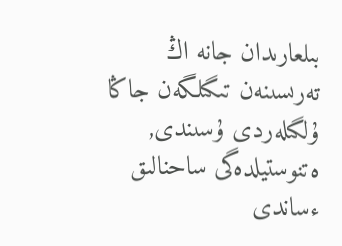بىلعارىدان جانە اڭ تەرىسىنەن تىگىلگەن جاڭا ۇلگىلەردى ۇسىندى, ەتنوستيلدەگى ساحنالىق ءساندى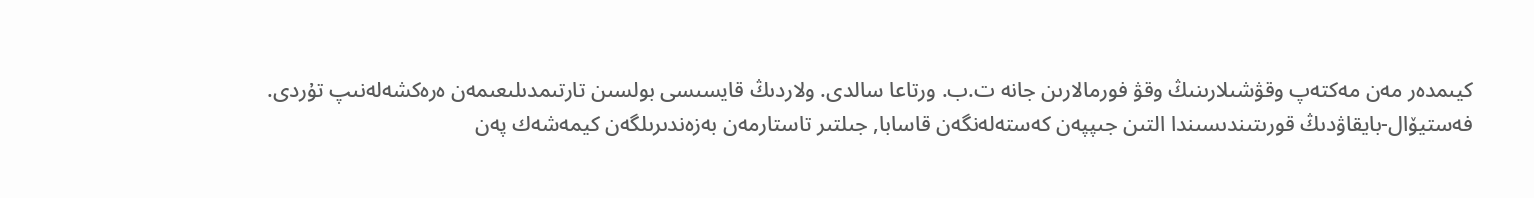كيىمدەر مەن مەكتەپ وقۋشىلارىنىڭ وقۋ فورمالارىن جانە ت.ب. ورتاعا سالدى. ولاردىڭ قايسىسى بولسىن تارتىمدىلىعىمەن ەرەكشەلەنىپ تۇردى.
فەستيۆال-بايقاۋدىڭ قورىتىندىسىندا التىن جىپپەن كەستەلەنگەن قاسابا, جىلتىر تاستارمەن بەزەندىرىلگەن كيمەشەك پەن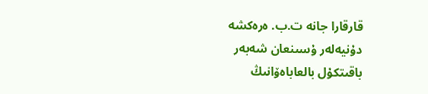قارقارا جانە ت.ب. ەرەكشە دۇنيەلەر ۇسىنعان شەبەر باقىتكۇل بالعاباەۆانىڭ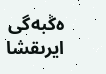ەڭبەگى ايرىقشا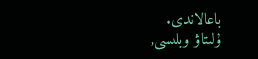باعالاندى.
ۇلىتاۋ وبلىسى,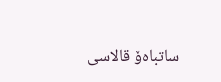ساتباەۆ قالاسى